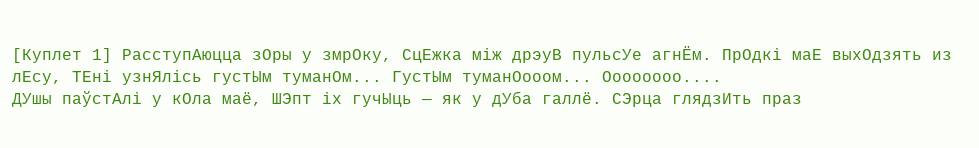[Куплет 1] РасступАюцца зОры у змрОку, СцЕжка між дрэуВ пульсУе агнЁм. ПрОдкі маЕ выхОдзять из лЕсу, ТЕні узнЯлісь густЫм туманОм... ГустЫм туманОооом... Оооооооо....
ДУшы паўстАлі у кОла маё, ШЭпт іх гучЫць — як у дУба галлё. СЭрца глядзИть праз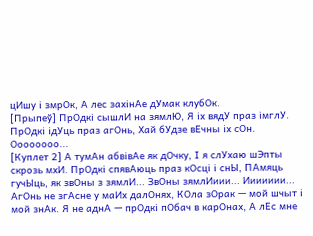цИшу і змрОк, А лес захінАе дУмак клубОк.
[Прыпеў] ПрОдкі сышлИ на зямлЮ, Я іх вядУ праз імглУ. ПрОдкі ідУць праз агОнь, Хай бУдзе вЕчны іх сОн. Оооооооо...
[Куплет 2] А тумАн абвівАе як дОчку, І я слУхаю шЭпты скрозь мхИ. ПрОдкі спявАюць праз кОсці і снЫ, ПАмяць гучЫць, як звОны з зямлИ... ЗвОны зямлИиии... Иииииии...
АгОнь не згАсне у маИх далОнях, КОла зОрак — мой шчыт і мой знАк. Я не аднА — прОдкі пОбач в карОнах, А лЕс мне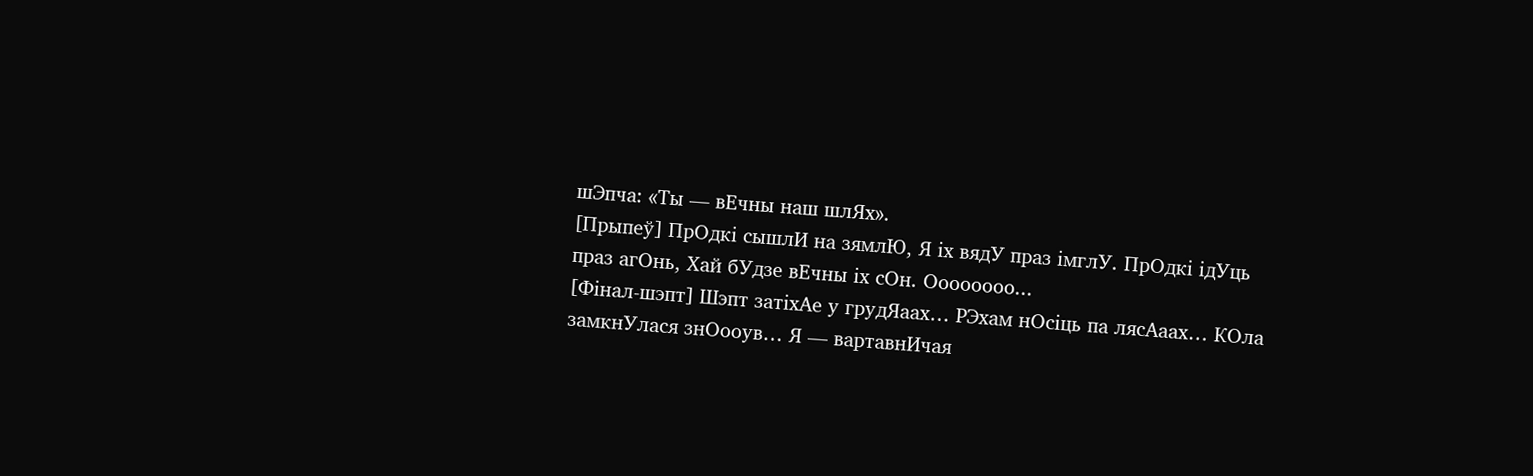шЭпча: «Ты — вЕчны наш шлЯх».
[Прыпеў] ПрОдкі сышлИ на зямлЮ, Я іх вядУ праз імглУ. ПрОдкі ідУць праз агОнь, Хай бУдзе вЕчны іх сОн. Оооооооо...
[Фінал-шэпт] Шэпт затіхАе у грудЯаах… РЭхам нОсіць па лясАаах… КОла замкнУлася знОооув… Я — вартавнИчая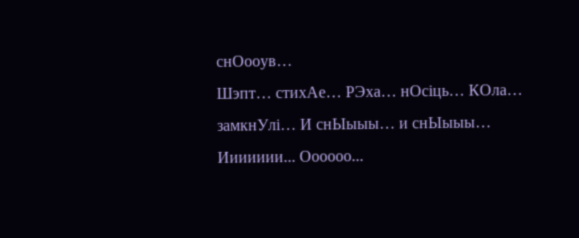снОооув…
Шэпт… стихАе… РЭха… нОсіць… КОла… замкнУлі… И снЫыыы… и снЫыыы… Иииииии... Оооооо...